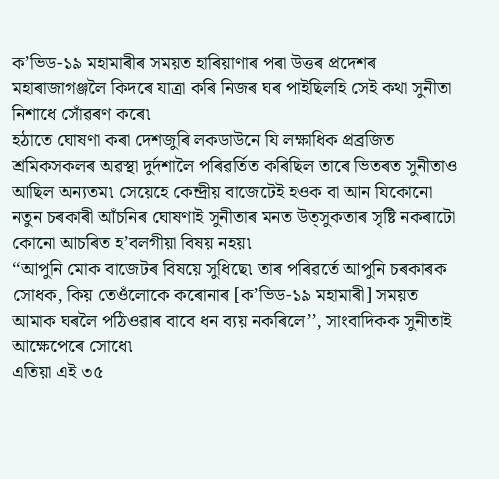ক’ভিড-১৯ মহামাৰীৰ সময়ত হাৰিয়াণাৰ পৰা উত্তৰ প্ৰদেশৰ মহাৰাজাগঞ্জলৈ কিদৰে যাত্ৰা কৰি নিজৰ ঘৰ পাইছিলহি সেই কথা সুনীতা নিশাধে সোঁৱৰণ কৰে৷
হঠাতে ঘোষণা কৰা দেশজুৰি লকডাউনে যি লক্ষাধিক প্ৰব্ৰজিত শ্ৰমিকসকলৰ অৱস্থা দুৰ্দশালৈ পৰিৱৰ্তিত কৰিছিল তাৰে ভিতৰত সুনীতাও আছিল অন্যতম৷ সেয়েহে কেন্দ্ৰীয় বাজেটেই হওক বা আন যিকোনো নতুন চৰকাৰী আঁচনিৰ ঘোষণাই সুনীতাৰ মনত উত্সুকতাৰ সৃষ্টি নকৰাটো কোনো আচৰিত হ’বলগীয়া বিষয় নহয়৷
‘‘আপুনি মোক বাজেটৰ বিষয়ে সুধিছে৷ তাৰ পৰিৱৰ্তে আপুনি চৰকাৰক সোধক, কিয় তেওঁলোকে কৰোনাৰ [ক’ভিড-১৯ মহামাৰী] সময়ত আমাক ঘৰলৈ পঠিওৱাৰ বাবে ধন ব্যয় নকৰিলে’’, সাংবাদিকক সুনীতাই আক্ষেপেৰে সোধে৷
এতিয়া এই ৩৫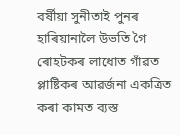বৰ্ষীয়া সুনীতাই পুনৰ হাৰিয়ানালৈ উভতি গৈ ৰোহটকৰ লাধোত গাঁৱত প্লাষ্টিকৰ আৱৰ্জনা একত্ৰিত কৰা কামত ব্যস্ত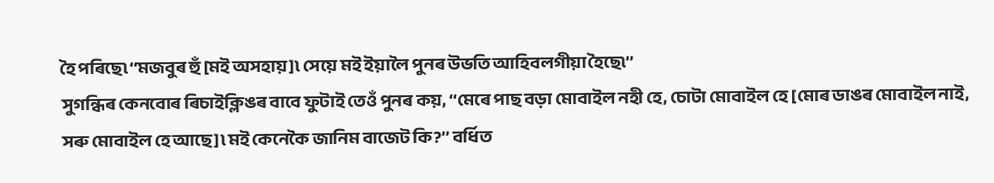হৈ পৰিছে৷ ‘‘মজবুৰ হুঁ [মই অসহায়]৷ সেয়ে মই ইয়ালৈ পুনৰ উভতি আহিবলগীয়া হৈছে৷’’
সুগন্ধিৰ কেনবোৰ ৰিচাইক্লিঙৰ বাবে ফুটাই তেওঁ পুনৰ কয়, ‘‘মেৰে পাছ বড়া মোবাইল নহী হে, চোটা মোবাইল হে [মোৰ ডাঙৰ মোবাইল নাই, সৰু মোবাইল হে আছে]৷ মই কেনেকৈ জানিম বাজেট কি?’’ বৰ্ধিত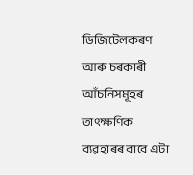ডিজিটেলকৰণ আৰু চৰকাৰী আঁচনিসমূহৰ তাৎক্ষণিক ব্যৱহাৰৰ বাবে এটা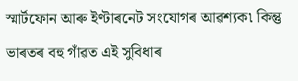স্মাৰ্টফোন আৰু ইণ্টাৰনেট সংযোগৰ আৱশ্যক৷ কিন্তু ভাৰতৰ বহু গাঁৱত এই সুবিধাৰ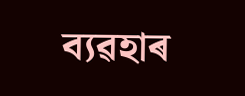ব্যৱহাৰ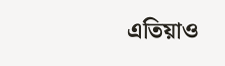এতিয়াও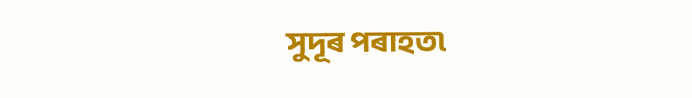সুদূৰ পৰাহত৷